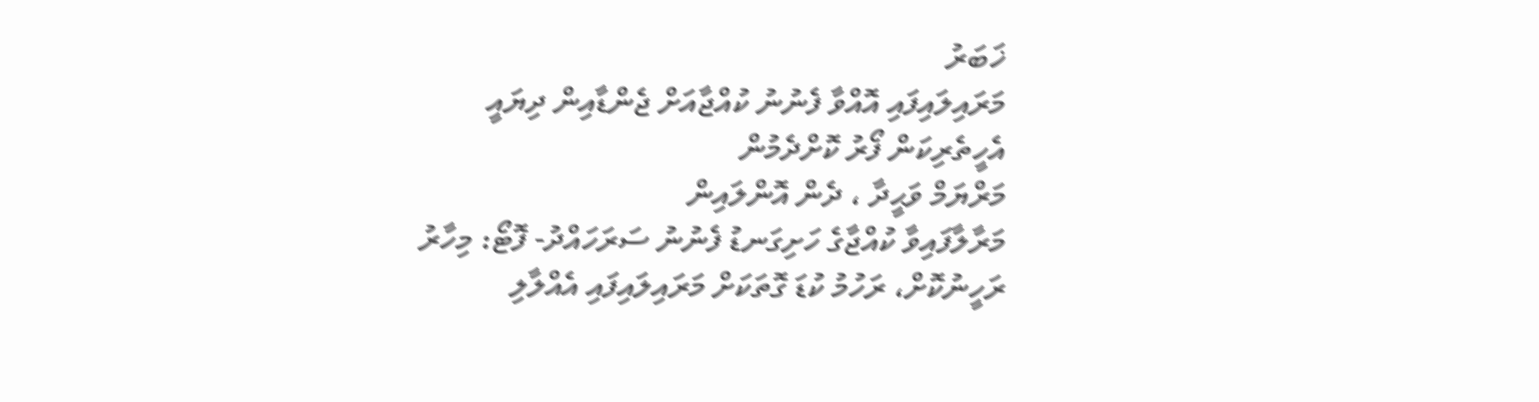ޚަބަރު
މަރައިލައިފައި އޮއްވާ ފެނުނު ކުއްޖާއަށް ޖެންޑާއިން ދިޔައީ އެހީތެރިކަން ފޯރު ކޮށްދެމުން
މަރްޔަމް ވަޙީދާ ، ދެން އޮންލައިން
މަރާލާފައިވާ ކުއްޖާގެ ހަށިގަނޑު ފެނުނު ސަރަހައްދު- ފޮޓޯ: މިހާރު
ރަހީނުކޮށް، ރަހުމު ކުޑަ ގޮތަކަށް މަރައިލައިފައި އެއްލާލި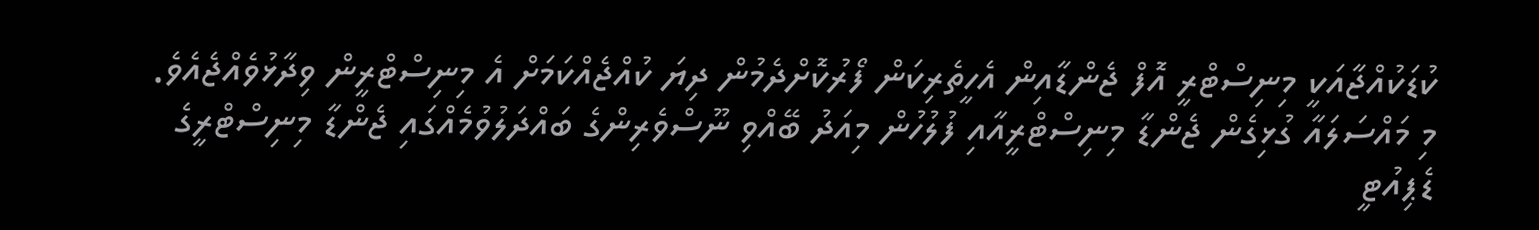ކުޑަކުއްޖާއަކީ މިނިސްޓްރީ އޮފް ޖެންޑާއިން އެހީތެރިކަން ފޯރުކޮށްދެމުން ދިޔަ ކުއްޖެއްކަމަށް އެ މިނިސްޓްރީން ވިދާޅުވެއްޖެއެވެ.
މި މައްސަލައާ ގުޅިގެން ޖެންޑާ މިނިސްޓްރީއާއި ފުލުހުން މިއަދު ބޭއްވި ނޫސްވެރިންގެ ބައްދަލުވުމެއްގައި ޖެންޑާ މިނިސްޓްރީގެ ޑެޕިއުޓީ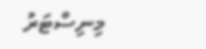މިނިސްޓަރު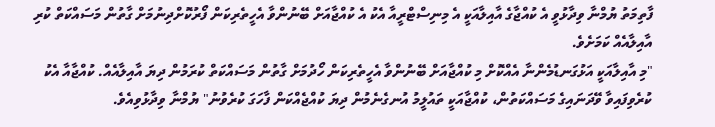ފާތިމަތު ޔުމްނާ ވިދާޅުވީ އެ ކުއްޖާގެ އާއިލާއަކީ އެ މިނިސްޓްރީއާ އެކު އެ ކުއްޖާއަށް ބޭނުންވާ އެހީތެރިކަން ފޯރުކޮށްދިނުމަށް ގާތުން މަސައްކަތް ކުރި އާއިލާއެއް ކަމަށެވެ.
"މި އާއިލާއަކީ އަޅުގަނޑުމެންނާ އެއްކޮށް މި ކުއްޖާއަށް ބޭނުންވާ އެހީތެރިކަން ހޯދުމަށް ގާތުން މަސައްކަތް ކުރަމުން ދިޔަ އާއިލާއެއް. ކުއްޖާއާ އެކު ކުރެވިފައިވާ ވޭދަނައިގެ މަސައްކަތުން، ކުއްޖާއަކީ ތައުލީމު އުނގެނެމުން ދިޔަ ކުއްޖެއްކަން ފާހަގަ ކުރެވުނު" ޔުމްނާ ވިދާޅުވިއެވެ.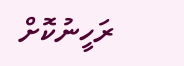ރަހީނުކޮށް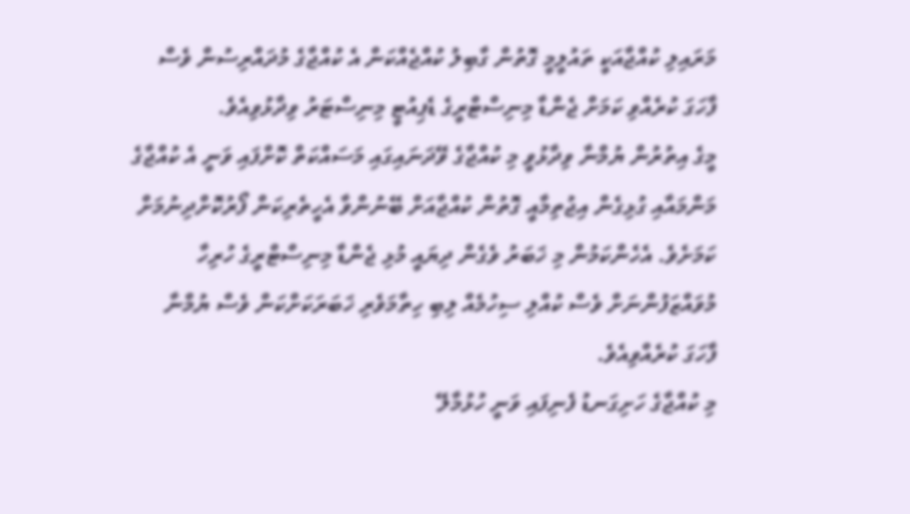މަރައިލި ކުއްޖާއަކީ ތައުލީމީ ގޮތުން ގާބިލު ކުއްޖެއްކަން އެ ކުއްޖާގެ މުދައްރިސުން ވެސް ފާހަގަ ކުރެއްވި ކަމަށް ޖެންޑާ މިނިސްޓްރީގެ ޑެޕިއުޓީ މިނިސްޓަރު ވިދާޅުވިއެވެ.
މީގެ އިތުރުން ޔުމްނާ ވިދާޅުވީ މި ކުއްޖާގެ ވޭދަނައިގައި މަސައްކަތް ކޮށްފައި ވަނީ އެ ކުއްޖާގެ މަންމައާއި ގުޅިގެން އިޖުތިމާއީ ގޮތުން ކުއްޖާއަށް ބޭނުންވާ އެހީތެރިކަން ފޯރުކޮށްދިނުމަށް ކަމަށެވެ. އެހެންކަމުން މި ޚަބަރު ވެގެން ދިޔައީ މުޅި ޖެންޑާ މިނިސްޓްރީގެ ހުރިހާ މުވައްޒަފުންނަށް ވެސް ކުއްލި ސިހުމެއް ލިބި ހިތާމަވެރި ޚަބަރަކަށްކަން ވެސް ޔުމްނާ ފާހަގަ ކުރެއްވިއެވެ.
މި ކުއްޖާގެ ހަށިގަނޑު ފެނިފައި ވަނީ ހުޅުމާލޭ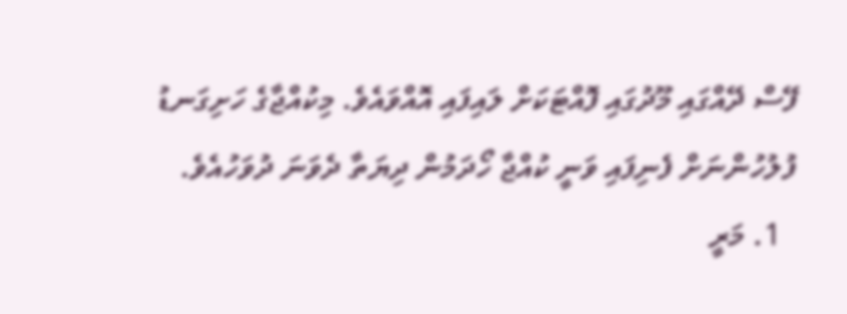ފޭސް ދޭއްގައި މޫދުގައި ފޮއްޓަކަށް ލައިފައި އޮއްވައެވެ. މިކުއްޖާގެ ހަށިގަނޑު ފުލުހުންނަށް ފެނިފައި ވަނީ ކުއްޖާ ހޯދަމުން ދިޔަތާ ދެވަނަ ދުވަހުއެވެ.
  1. މަރީ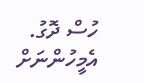ހުސް ދޮގު. އެމީހުންނަށް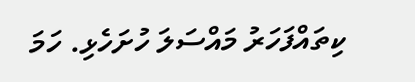ކިތައްފަހަރު މައްސަލަ ހުށަހެޅި. ހަމަ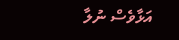އަޅާވެސް ނުލާ